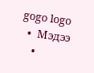gogo logo
  •  Мэдээ
    •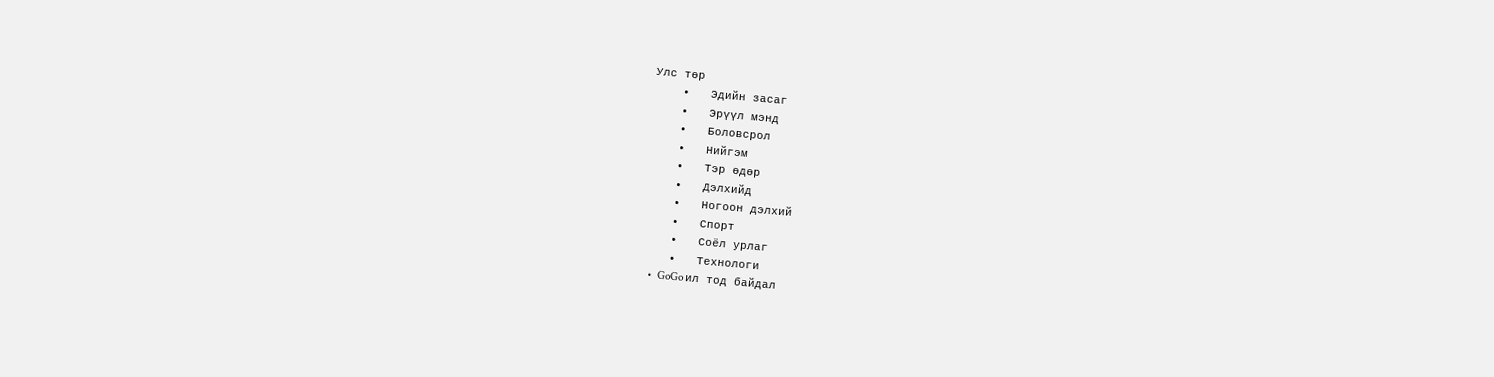Улс төр
    •   Эдийн засаг
    •   Эрүүл мэнд
    •   Боловсрол
    •   Нийгэм
    •   Тэр өдөр
    •   Дэлхийд
    •   Ногоон дэлхий
    •   Спорт
    •   Соёл урлаг
    •   Технологи
    •   GoGo ил тод байдал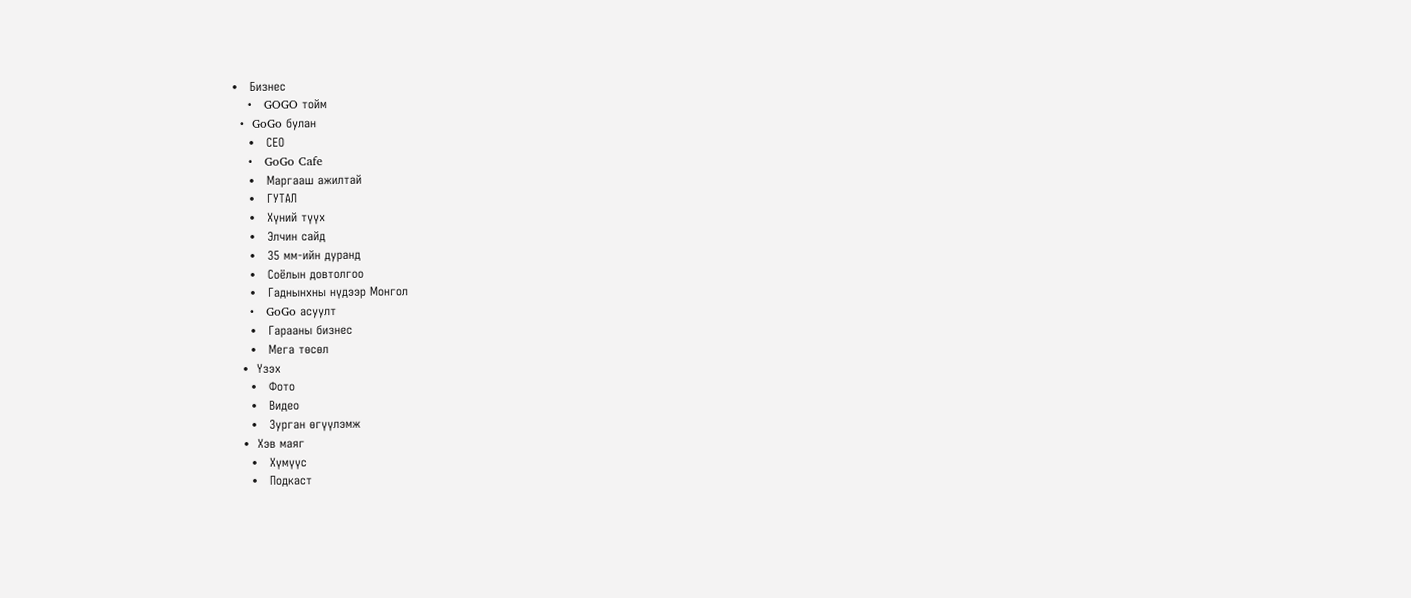•   Бизнес
    •   GOGO тойм
  •  GoGo булан
    •   СEO
    •   GoGo Cafe
    •   Маргааш ажилтай
    •   ГУТАЛ
    •   Хүний түүх
    •   Элчин сайд
    •   35 мм-ийн дуранд
    •   Соёлын довтолгоо
    •   Гаднынхны нүдээр Монгол
    •   GoGo асуулт
    •   Гарааны бизнес
    •   Мега төсөл
  •  Үзэх
    •   Фото
    •   Видео
    •   Зурган өгүүлэмж
  •  Хэв маяг
    •   Хүмүүс
    •   Подкаст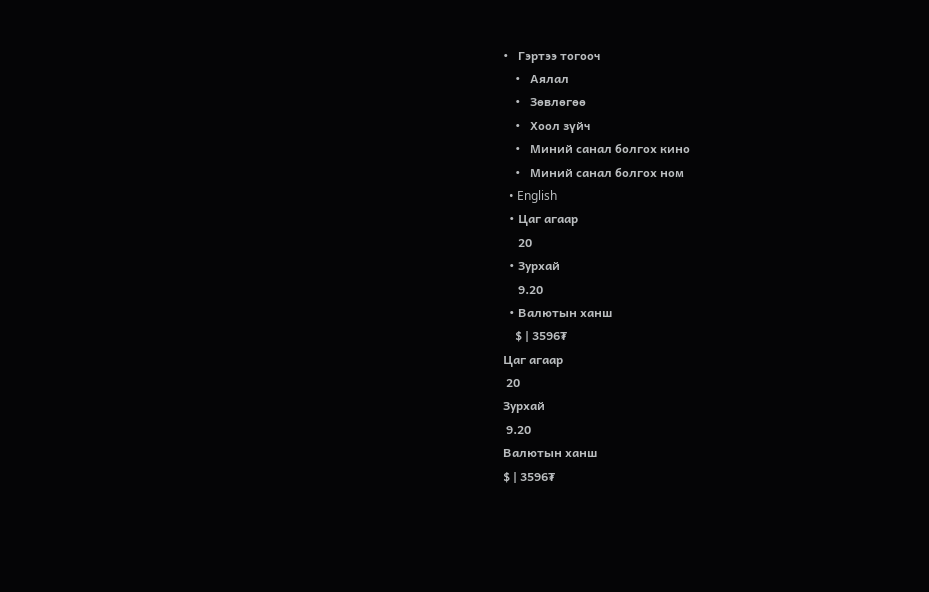•   Гэртээ тогооч
    •   Аялал
    •   Зөвлөгөө
    •   Хоол зүйч
    •   Миний санал болгох кино
    •   Миний санал болгох ном
  • English
  • Цаг агаар
     20
  • Зурхай
     9.20
  • Валютын ханш
    $ | 3596₮
Цаг агаар
 20
Зурхай
 9.20
Валютын ханш
$ | 3596₮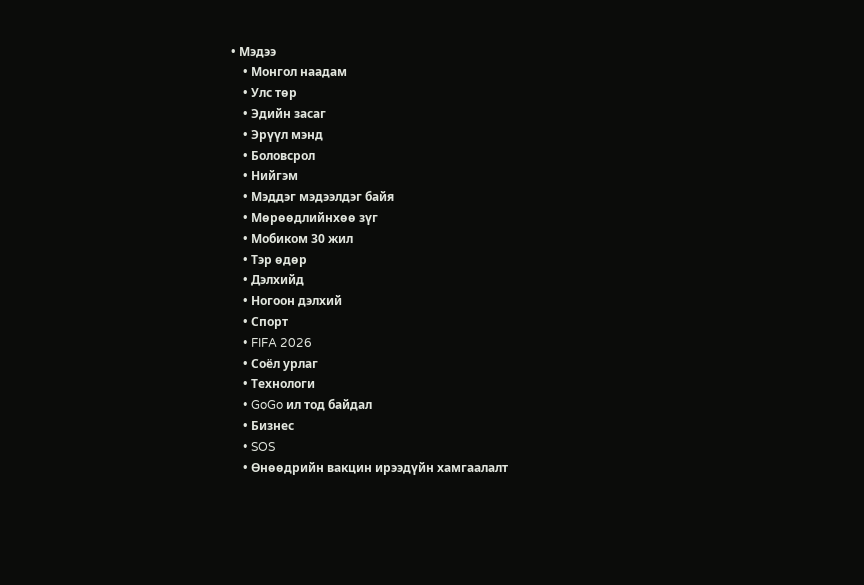• Мэдээ
    • Монгол наадам
    • Улс төр
    • Эдийн засаг
    • Эрүүл мэнд
    • Боловсрол
    • Нийгэм
    • Мэддэг мэдээлдэг байя
    • Мөрөөдлийнхөө зүг
    • Мобиком 30 жил
    • Тэр өдөр
    • Дэлхийд
    • Ногоон дэлхий
    • Спорт
    • FIFA 2026
    • Соёл урлаг
    • Технологи
    • GoGo ил тод байдал
    • Бизнес
    • SOS
    • Өнөөдрийн вакцин ирээдүйн хамгаалалт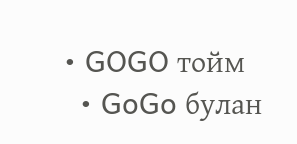• GOGO тойм
  • GoGo булан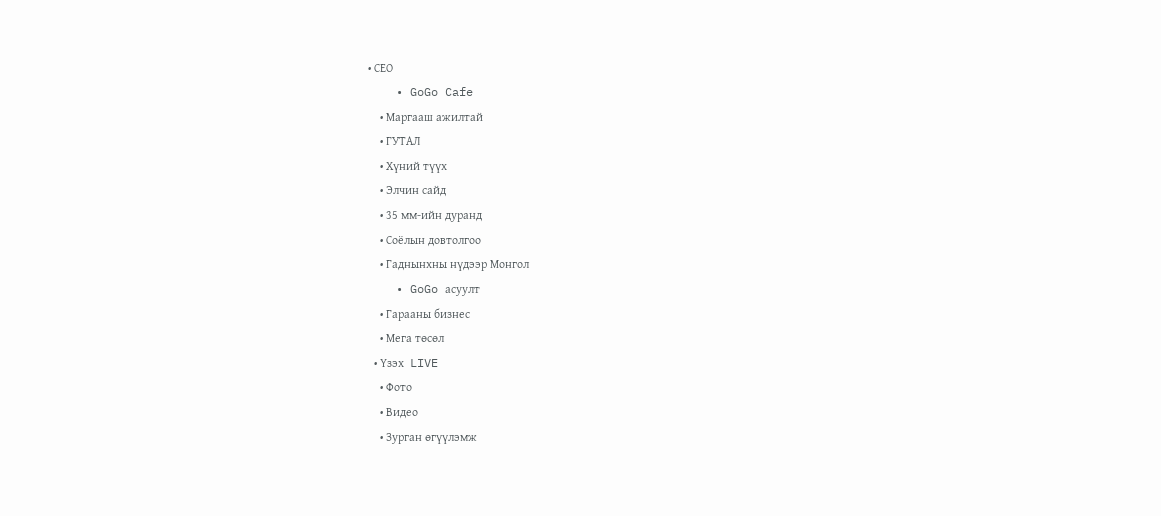• СEO
    • GoGo Cafe
    • Маргааш ажилтай
    • ГУТАЛ
    • Хүний түүх
    • Элчин сайд
    • 35 мм-ийн дуранд
    • Соёлын довтолгоо
    • Гаднынхны нүдээр Монгол
    • GoGo асуулт
    • Гарааны бизнес
    • Мега төсөл
  • Үзэх  LIVE
    • Фото
    • Видео
    • Зурган өгүүлэмж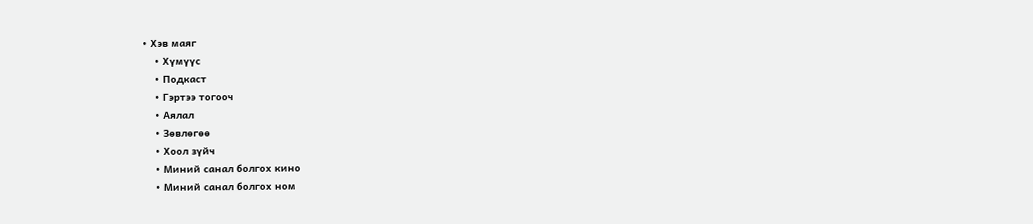• Хэв маяг
    • Хүмүүс
    • Подкаст
    • Гэртээ тогооч
    • Аялал
    • Зөвлөгөө
    • Хоол зүйч
    • Миний санал болгох кино
    • Миний санал болгох ном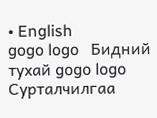• English
gogo logo   Бидний тухай gogo logo Сурталчилгаа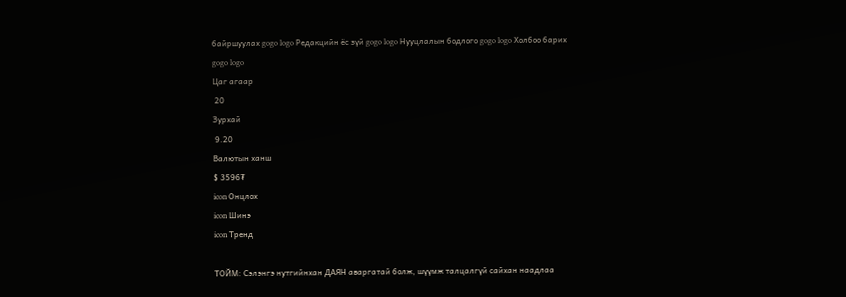байршуулах gogo logo Редакцийн ёс зүй gogo logo Нууцлалын бодлого gogo logo Холбоо барих
gogo logo
Цаг агаар
 20
Зурхай
 9.20
Валютын ханш
$ 3596₮
icon Онцлох
icon Шинэ
icon Тренд

ТОЙМ: Сэлэнгэ нутгийнхан ДАЯН аваргатай болж, шүүмж талцалгүй сайхан наадлаа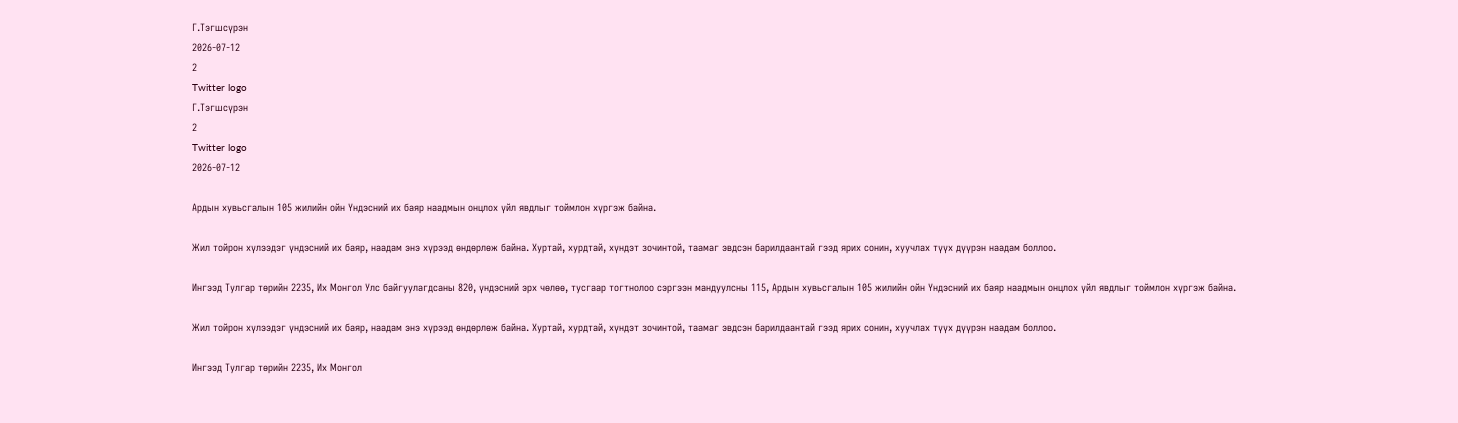Г.Тэгшсүрэн
2026-07-12
2
Twitter logo
Г.Тэгшсүрэн
2
Twitter logo
2026-07-12

Ардын хувьсгалын 105 жилийн ойн Үндэсний их баяр наадмын онцлох үйл явдлыг тоймлон хүргэж байна.

Жил тойрон хүлээдэг үндэсний их баяр, наадам энэ хүрээд өндөрлөж байна. Хуртай, хурдтай, хүндэт зочинтой, таамаг эвдсэн барилдаантай гээд ярих сонин, хуучлах түүх дүүрэн наадам боллоо.

Ингээд Тулгар төрийн 2235, Их Монгол Улс байгуулагдсаны 820, үндэсний эрх чөлөө, тусгаар тогтнолоо сэргээн мандуулсны 115, Ардын хувьсгалын 105 жилийн ойн Үндэсний их баяр наадмын онцлох үйл явдлыг тоймлон хүргэж байна.

Жил тойрон хүлээдэг үндэсний их баяр, наадам энэ хүрээд өндөрлөж байна. Хуртай, хурдтай, хүндэт зочинтой, таамаг эвдсэн барилдаантай гээд ярих сонин, хуучлах түүх дүүрэн наадам боллоо.

Ингээд Тулгар төрийн 2235, Их Монгол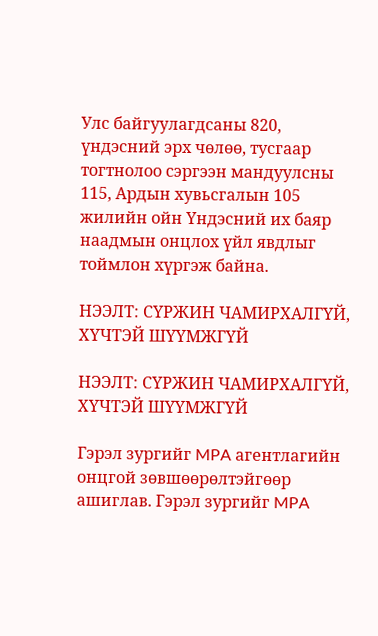Улс байгуулагдсаны 820, үндэсний эрх чөлөө, тусгаар тогтнолоо сэргээн мандуулсны 115, Ардын хувьсгалын 105 жилийн ойн Үндэсний их баяр наадмын онцлох үйл явдлыг тоймлон хүргэж байна.

НЭЭЛТ: СҮРЖИН ЧАМИРХАЛГҮЙ, ХҮЧТЭЙ ШҮҮМЖГҮЙ

НЭЭЛТ: СҮРЖИН ЧАМИРХАЛГҮЙ, ХҮЧТЭЙ ШҮҮМЖГҮЙ

Гэрэл зургийг MPA агентлагийн онцгой зөвшөөрөлтэйгөөр ашиглав. Гэрэл зургийг MPA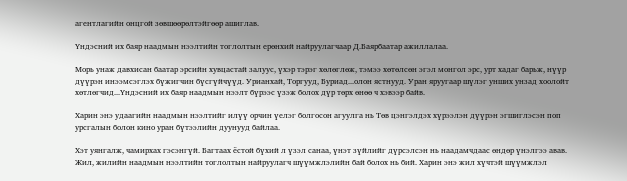агентлагийн онцгой зөвшөөрөлтэйгөөр ашиглав.

Үндэсний их баяр наадмын нээлтийн тоглолтын ерөнхий найруулагчаар Д.Баярбаатар ажиллалаа.

Морь унаж давхисан баатар эрсийн хувцастай залуус, үхэр тэрэг хөлөглөж, тэмээ хөтөлсөн эгэл монгол эрс, урт хадаг барьж, нүүр дүүрэн инээмсэглэх бүжигчин бүсгүйчүүд. Урианхай, Торгууд, Буриад...олон ястнууд. Уран яруугаар шүлэг унших унзад хоолойт хөтлөгчид...Үндэсний их баяр наадмын нээлт бүрээс үзэж болох дүр төрх өнөө ч хэвээр байв.

Харин энэ удаагийн наадмын нээлтийг илүү орчин үелэг болгосон агуулга нь Төв цэнгэлдэх хүрээлэн дүүрэн эгшиглэсэн поп урсгалын болон кино уран бүтээлийн дуунууд байлаа.

Хэт уянгалж, чамирхах гэсэнгүй. Багтаах ёстой бүхий л үзэл санаа, үнэт зүйлийг дүрсэлсэн нь наадамчдаас өндөр үнэлгээ авав. Жил, жилийн наадмын нээлтийн тоглолтын найруулагч шүүмжлэлийн бай болох нь бий. Харин энэ жил хүчтэй шүүмжлэл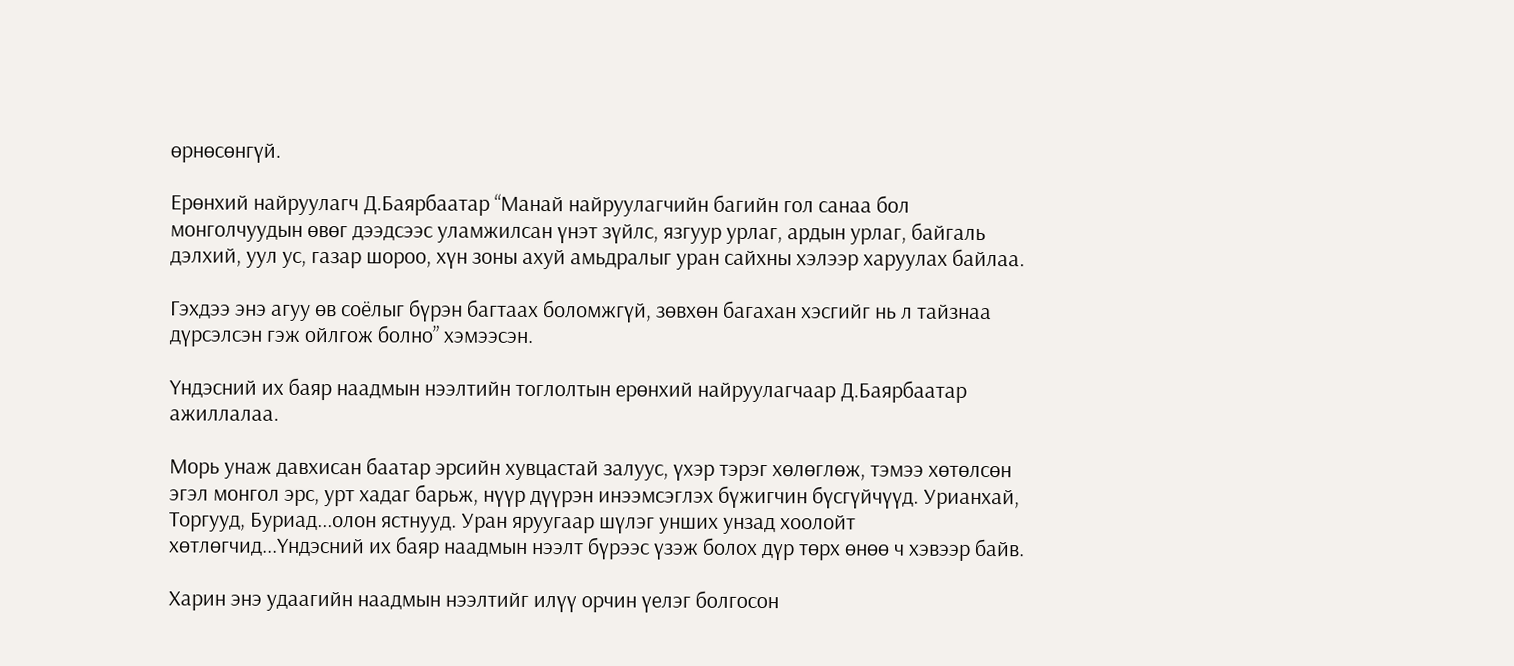өрнөсөнгүй.

Ерөнхий найруулагч Д.Баярбаатар “Манай найруулагчийн багийн гол санаа бол монголчуудын өвөг дээдсээс уламжилсан үнэт зүйлс, язгуур урлаг, ардын урлаг, байгаль дэлхий, уул ус, газар шороо, хүн зоны ахуй амьдралыг уран сайхны хэлээр харуулах байлаа.

Гэхдээ энэ агуу өв соёлыг бүрэн багтаах боломжгүй, зөвхөн багахан хэсгийг нь л тайзнаа дүрсэлсэн гэж ойлгож болно” хэмээсэн.

Үндэсний их баяр наадмын нээлтийн тоглолтын ерөнхий найруулагчаар Д.Баярбаатар ажиллалаа.

Морь унаж давхисан баатар эрсийн хувцастай залуус, үхэр тэрэг хөлөглөж, тэмээ хөтөлсөн эгэл монгол эрс, урт хадаг барьж, нүүр дүүрэн инээмсэглэх бүжигчин бүсгүйчүүд. Урианхай, Торгууд, Буриад...олон ястнууд. Уран яруугаар шүлэг унших унзад хоолойт хөтлөгчид...Үндэсний их баяр наадмын нээлт бүрээс үзэж болох дүр төрх өнөө ч хэвээр байв.

Харин энэ удаагийн наадмын нээлтийг илүү орчин үелэг болгосон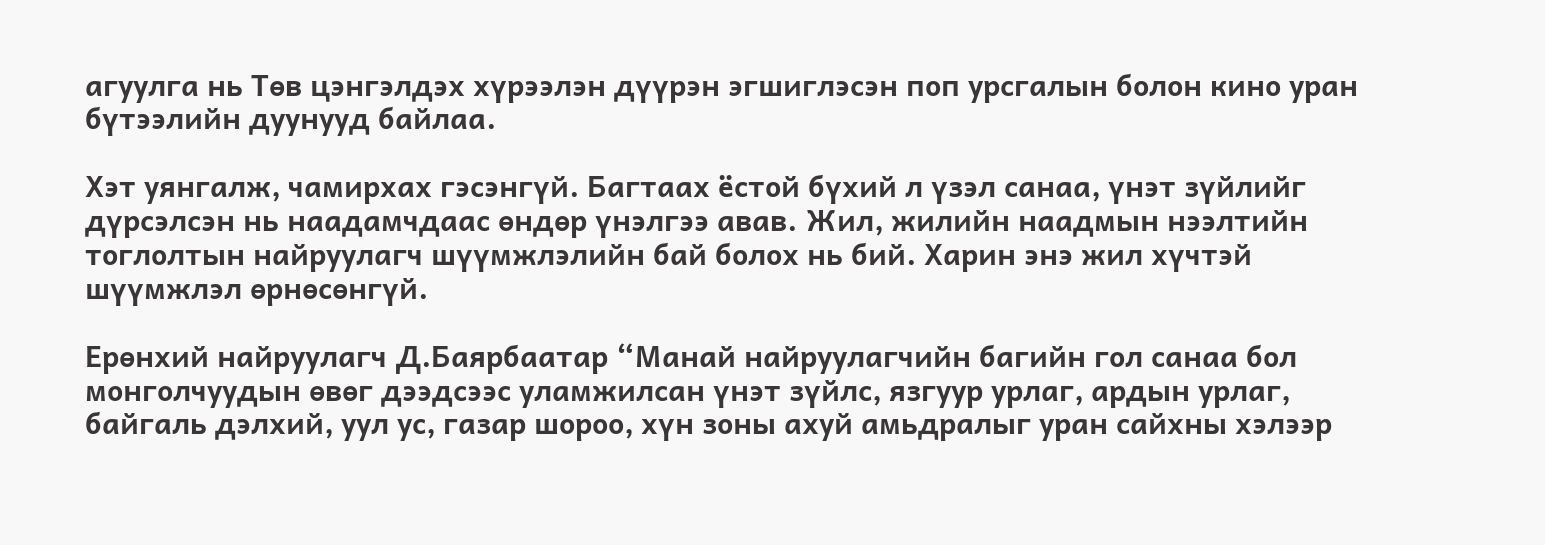агуулга нь Төв цэнгэлдэх хүрээлэн дүүрэн эгшиглэсэн поп урсгалын болон кино уран бүтээлийн дуунууд байлаа.

Хэт уянгалж, чамирхах гэсэнгүй. Багтаах ёстой бүхий л үзэл санаа, үнэт зүйлийг дүрсэлсэн нь наадамчдаас өндөр үнэлгээ авав. Жил, жилийн наадмын нээлтийн тоглолтын найруулагч шүүмжлэлийн бай болох нь бий. Харин энэ жил хүчтэй шүүмжлэл өрнөсөнгүй.

Ерөнхий найруулагч Д.Баярбаатар “Манай найруулагчийн багийн гол санаа бол монголчуудын өвөг дээдсээс уламжилсан үнэт зүйлс, язгуур урлаг, ардын урлаг, байгаль дэлхий, уул ус, газар шороо, хүн зоны ахуй амьдралыг уран сайхны хэлээр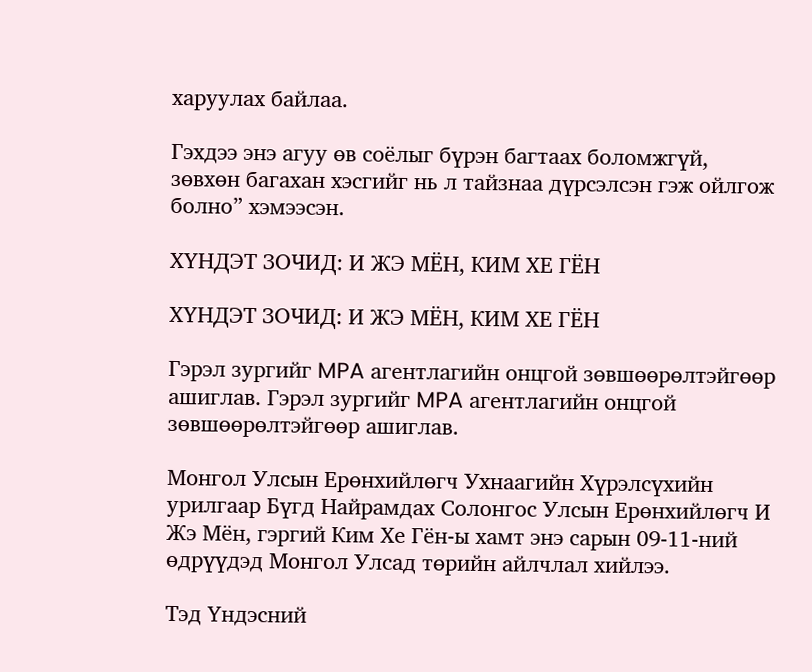харуулах байлаа.

Гэхдээ энэ агуу өв соёлыг бүрэн багтаах боломжгүй, зөвхөн багахан хэсгийг нь л тайзнаа дүрсэлсэн гэж ойлгож болно” хэмээсэн.

ХҮНДЭТ ЗОЧИД: И ЖЭ МЁН, КИМ ХЕ ГЁН

ХҮНДЭТ ЗОЧИД: И ЖЭ МЁН, КИМ ХЕ ГЁН

Гэрэл зургийг MPA агентлагийн онцгой зөвшөөрөлтэйгөөр ашиглав. Гэрэл зургийг MPA агентлагийн онцгой зөвшөөрөлтэйгөөр ашиглав.

Монгол Улсын Ерөнхийлөгч Ухнаагийн Хүрэлсүхийн урилгаар Бүгд Найрамдах Солонгос Улсын Ерөнхийлөгч И Жэ Мён, гэргий Ким Хе Гён-ы хамт энэ сарын 09-11-ний өдрүүдэд Монгол Улсад төрийн айлчлал хийлээ.

Тэд Үндэсний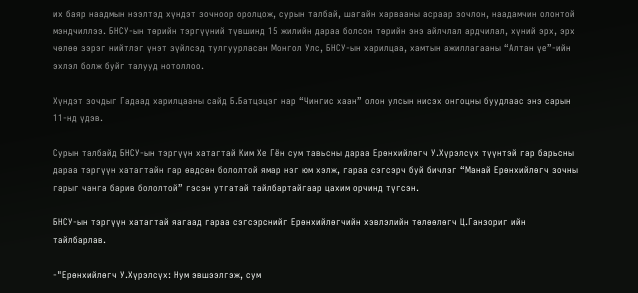их баяр наадмын нээлтэд хүндэт зочноор оролцож, сурын талбай, шагайн харвааны асраар зочлон, наадамчин олонтой мэндчиллээ. БНСУ-ын төрийн тэргүүний түвшинд 15 жилийн дараа болсон төрийн энэ айлчлал ардчилал, хүний эрх, эрх чөлөө зэрэг нийтлэг үнэт зүйлсэд тулгуурласан Монгол Улс, БНСУ-ын харилцаа, хамтын ажиллагааны “Алтан үе”-ийн эхлэл болж буйг талууд нотоллоо.

Хүндэт зочдыг Гадаад харилцааны сайд Б.Батцэцэг нар “Чингис хаан” олон улсын нисэх онгоцны буудлаас энэ сарын 11-нд үдэв.

Сурын талбайд БНСУ-ын тэргүүн хатагтай Ким Хе Гён сум тавьсны дараа Ерөнхийлөгч У.Хүрэлсүх түүнтэй гар барьсны дараа тэргүүн хатагтайн гар өвдсөн бололтой ямар нэг юм хэлж, гараа сэгсэрч буй бичлэг “Манай Ерөнхийлөгч зочны гарыг чанга барив бололтой” гэсэн утгатай тайлбартайгаар цахим орчинд түгсэн.

БНСУ-ын тэргүүн хатагтай яагаад гараа сэгсэрснийг Ерөнхийлөгчийн хэвлэлийн төлөөлөгч Ц.Ганзориг ийн тайлбарлав.

-"Ерөнхийлөгч У.Хүрэлсүх: Нум эвшээлгэж, сум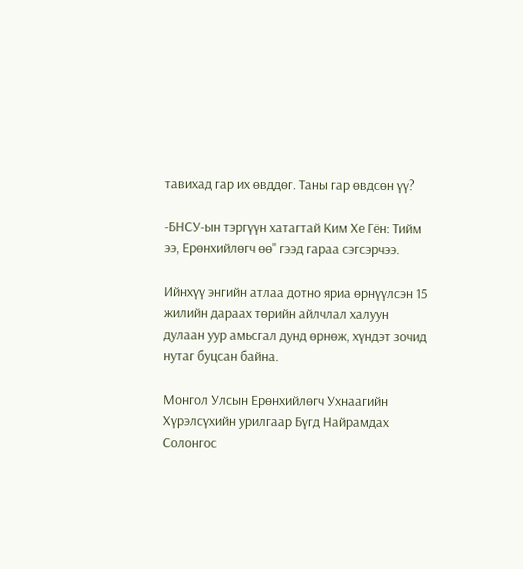тавихад гар их өвддөг. Таны гар өвдсөн үү?

-БНСУ-ын тэргүүн хатагтай Ким Хе Гён: Тийм ээ, Ерөнхийлөгч өө" гээд гараа сэгсэрчээ.

Ийнхүү энгийн атлаа дотно яриа өрнүүлсэн 15 жилийн дараах төрийн айлчлал халуун дулаан уур амьсгал дунд өрнөж, хүндэт зочид нутаг буцсан байна.

Монгол Улсын Ерөнхийлөгч Ухнаагийн Хүрэлсүхийн урилгаар Бүгд Найрамдах Солонгос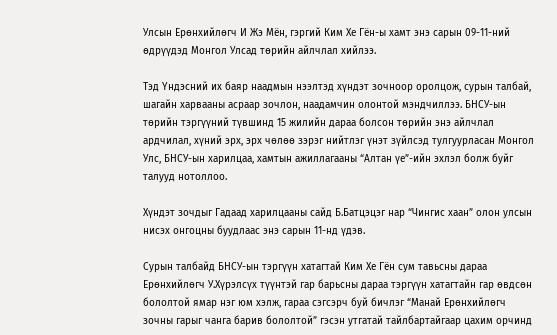Улсын Ерөнхийлөгч И Жэ Мён, гэргий Ким Хе Гён-ы хамт энэ сарын 09-11-ний өдрүүдэд Монгол Улсад төрийн айлчлал хийлээ.

Тэд Үндэсний их баяр наадмын нээлтэд хүндэт зочноор оролцож, сурын талбай, шагайн харвааны асраар зочлон, наадамчин олонтой мэндчиллээ. БНСУ-ын төрийн тэргүүний түвшинд 15 жилийн дараа болсон төрийн энэ айлчлал ардчилал, хүний эрх, эрх чөлөө зэрэг нийтлэг үнэт зүйлсэд тулгуурласан Монгол Улс, БНСУ-ын харилцаа, хамтын ажиллагааны “Алтан үе”-ийн эхлэл болж буйг талууд нотоллоо.

Хүндэт зочдыг Гадаад харилцааны сайд Б.Батцэцэг нар “Чингис хаан” олон улсын нисэх онгоцны буудлаас энэ сарын 11-нд үдэв.

Сурын талбайд БНСУ-ын тэргүүн хатагтай Ким Хе Гён сум тавьсны дараа Ерөнхийлөгч У.Хүрэлсүх түүнтэй гар барьсны дараа тэргүүн хатагтайн гар өвдсөн бололтой ямар нэг юм хэлж, гараа сэгсэрч буй бичлэг “Манай Ерөнхийлөгч зочны гарыг чанга барив бололтой” гэсэн утгатай тайлбартайгаар цахим орчинд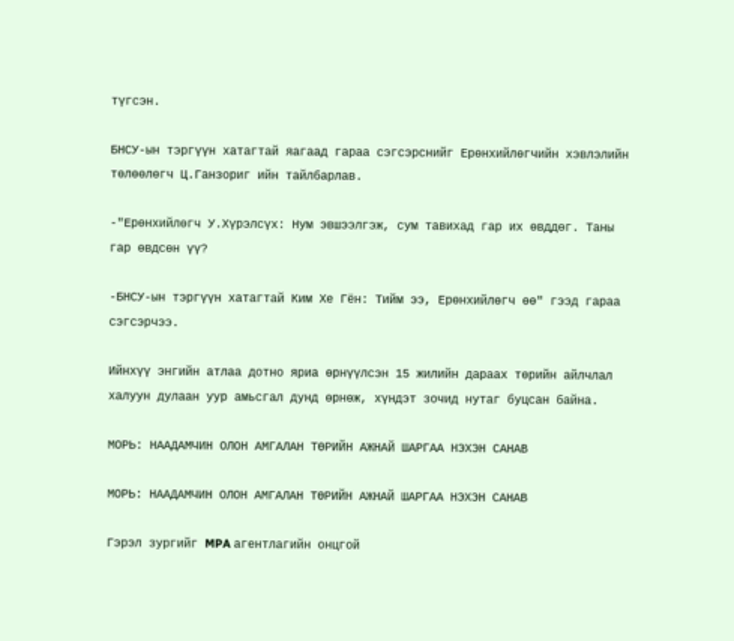түгсэн.

БНСУ-ын тэргүүн хатагтай яагаад гараа сэгсэрснийг Ерөнхийлөгчийн хэвлэлийн төлөөлөгч Ц.Ганзориг ийн тайлбарлав.

-"Ерөнхийлөгч У.Хүрэлсүх: Нум эвшээлгэж, сум тавихад гар их өвддөг. Таны гар өвдсөн үү?

-БНСУ-ын тэргүүн хатагтай Ким Хе Гён: Тийм ээ, Ерөнхийлөгч өө" гээд гараа сэгсэрчээ.

Ийнхүү энгийн атлаа дотно яриа өрнүүлсэн 15 жилийн дараах төрийн айлчлал халуун дулаан уур амьсгал дунд өрнөж, хүндэт зочид нутаг буцсан байна.

МОРЬ: НААДАМЧИН ОЛОН АМГАЛАН ТӨРИЙН АЖНАЙ ШАРГАА НЭХЭН САНАВ

МОРЬ: НААДАМЧИН ОЛОН АМГАЛАН ТӨРИЙН АЖНАЙ ШАРГАА НЭХЭН САНАВ

Гэрэл зургийг MPA агентлагийн онцгой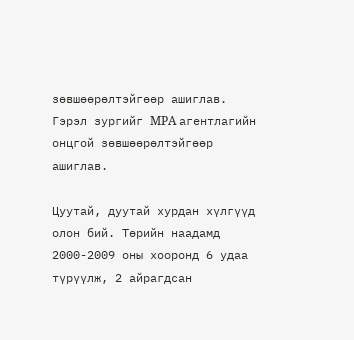зөвшөөрөлтэйгөөр ашиглав. Гэрэл зургийг MPA агентлагийн онцгой зөвшөөрөлтэйгөөр ашиглав.

Цуутай, дуутай хурдан хүлгүүд олон бий. Төрийн наадамд 2000-2009 оны хооронд 6 удаа түрүүлж, 2 айрагдсан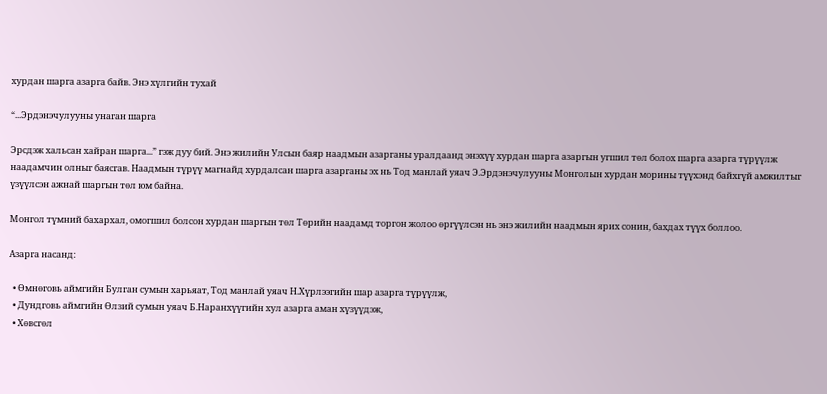хурдан шарга азарга байв. Энэ хүлгийн тухай

“...Эрдэнэчулууны унаган шарга

Эрсдэж хальсан хайран шарга...” гэж дуу бий. Энэ жилийн Улсын баяр наадмын азарганы уралдаанд энэхүү хурдан шарга азаргын угшил төл болох шарга азарга түрүүлж наадамчин олныг баясгав. Наадмын түрүү магнайд хурдалсан шарга азарганы эх нь Тод манлай уяач Э.Эрдэнэчулууны Монголын хурдан морины түүхэнд байхгүй амжилтыг үзүүлсэн ажнай шаргын төл юм байна.

Монгол түмний бахархал, омогшил болсон хурдан шаргын төл Төрийн наадамд торгон жолоо өргүүлсэн нь энэ жилийн наадмын ярих сонин, бахдах түүх боллоо.

Азарга насанд:

  • Өмнөговь аймгийн Булган сумын харьяат, Тод манлай уяач Н.Хүрлээгийн шар азарга түрүүлж,
  • Дундговь аймгийн Өлзий сумын уяач Б.Наранхүүгийн хул азарга аман хүзүүдэж,
  • Хөвсгөл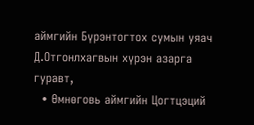аймгийн Бүрэнтогтох сумын уяач Д.Отгонлхагвын хүрэн азарга гуравт,
  • Өмнөговь аймгийн Цогтцэций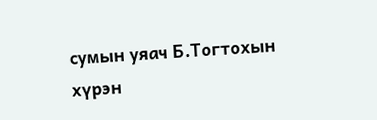сумын уяач Б.Тогтохын хүрэн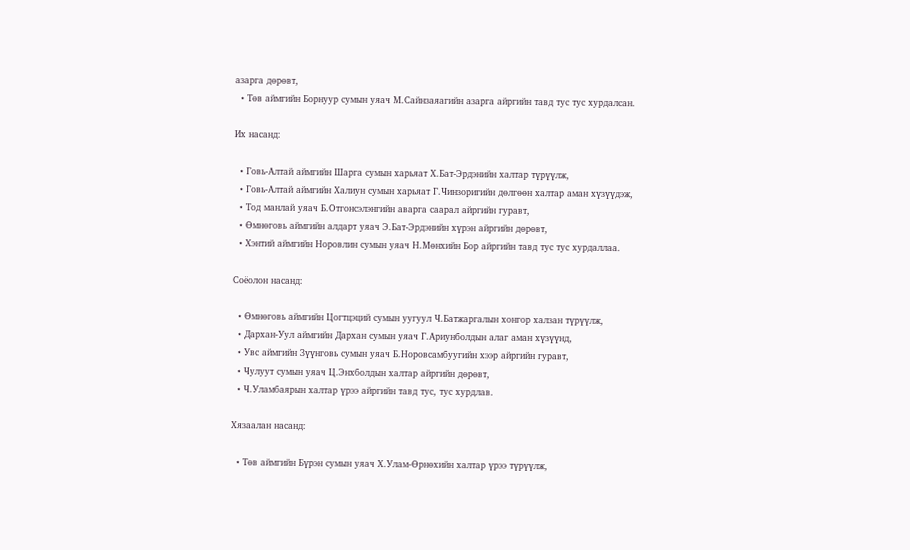азарга дөрөвт,
  • Төв аймгийн Борнуур сумын уяач М.Сайнзаяагийн азарга айргийн тавд тус тус хурдалсан.

Их насанд:

  • Говь-Алтай аймгийн Шарга сумын харьяат Х.Бат-Эрдэнийн халтар түрүүлж,
  • Говь-Алтай аймгийн Халиун сумын харьяат Г.Чинзоригийн дөлгөөн халтар аман хүзүүдэж,
  • Тод манлай уяач Б.Отгонсэлэнгийн аварга саарал айргийн гуравт,
  • Өмнөговь аймгийн алдарт уяач Э.Бат-Эрдэнийн хүрэн айргийн дөрөвт,
  • Хэнтий аймгийн Норовлин сумын уяач Н.Мөнхийн Бор айргийн тавд тус тус хурдаллаа.

Соёолон насанд:

  • Өмнөговь аймгийн Цогтцэций сумын уугуул Ч.Батжаргалын хонгор халзан түрүүлж,
  • Дархан-Уул аймгийн Дархан сумын уяач Г.Ариунболдын алаг аман хүзүүнд,
  • Увс аймгийн Зүүнговь сумын уяач Б.Норовсамбуугийн хээр айргийн гуравт,
  • Чулуут сумын уяач Ц.Энхболдын халтар айргийн дөрөвт,
  • Ч.Уламбаярын халтар үрээ айргийн тавд тус, тус хурдлав.

Хязаалан насанд:

  • Төв аймгийн Бүрэн сумын уяач Х.Улам-Өрнөхийн халтар үрээ түрүүлж,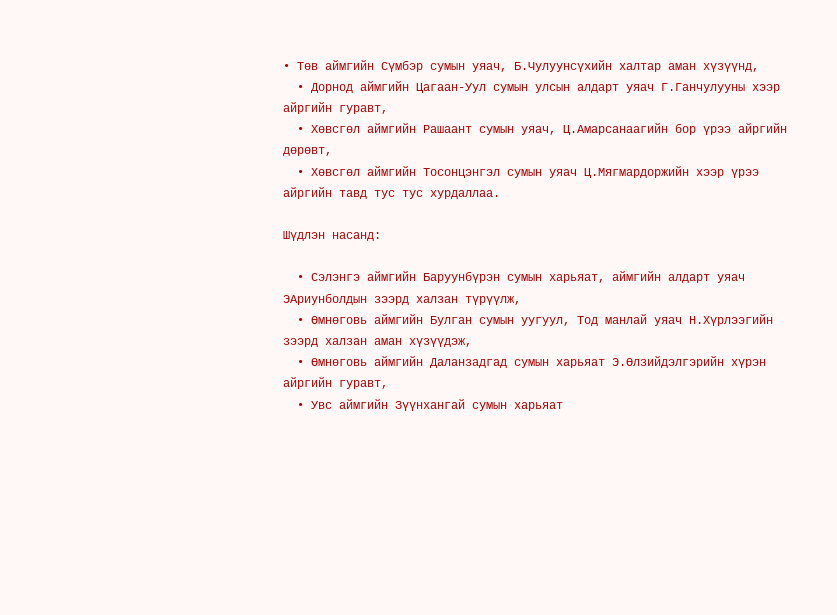• Төв аймгийн Сүмбэр сумын уяач, Б.Чулуунсүхийн халтар аман хүзүүнд,
  • Дорнод аймгийн Цагаан-Уул сумын улсын алдарт уяач Г.Ганчулууны хээр айргийн гуравт,
  • Хөвсгөл аймгийн Рашаант сумын уяач, Ц.Амарсанаагийн бор үрээ айргийн дөрөвт,
  • Хөвсгөл аймгийн Тосонцэнгэл сумын уяач Ц.Мягмардоржийн хээр үрээ айргийн тавд тус тус хурдаллаа.

Шүдлэн насанд:

  • Сэлэнгэ аймгийн Баруунбүрэн сумын харьяат, аймгийн алдарт уяач ЭАриунболдын зээрд халзан түрүүлж,
  • Өмнөговь аймгийн Булган сумын уугуул, Тод манлай уяач Н.Хүрлээгийн зээрд халзан аман хүзүүдэж,
  • Өмнөговь аймгийн Даланзадгад сумын харьяат Э.Өлзийдэлгэрийн хүрэн айргийн гуравт,
  • Увс аймгийн Зүүнхангай сумын харьяат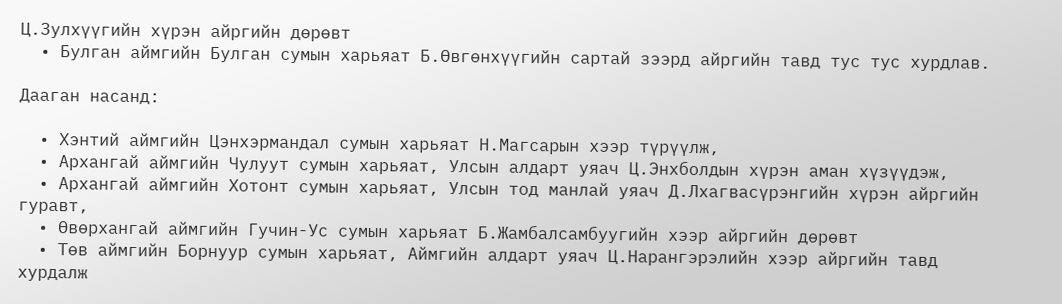Ц.Зулхүүгийн хүрэн айргийн дөрөвт
  • Булган аймгийн Булган сумын харьяат Б.Өвгөнхүүгийн сартай зээрд айргийн тавд тус тус хурдлав.

Дааган насанд:

  • Хэнтий аймгийн Цэнхэрмандал сумын харьяат Н.Магсарын хээр түрүүлж,
  • Архангай аймгийн Чулуут сумын харьяат, Улсын алдарт уяач Ц.Энхболдын хүрэн аман хүзүүдэж,
  • Архангай аймгийн Хотонт сумын харьяат, Улсын тод манлай уяач Д.Лхагвасүрэнгийн хүрэн айргийн гуравт,
  • Өвөрхангай аймгийн Гучин-Ус сумын харьяат Б.Жамбалсамбуугийн хээр айргийн дөрөвт
  • Төв аймгийн Борнуур сумын харьяат, Аймгийн алдарт уяач Ц.Нарангэрэлийн хээр айргийн тавд хурдалж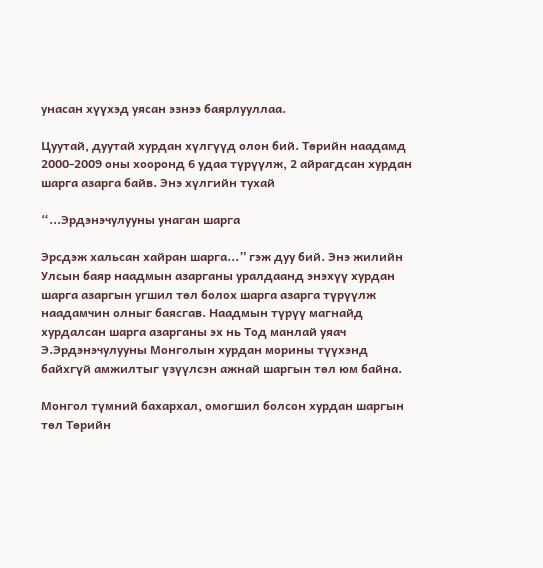унасан хүүхэд уясан эзнээ баярлууллаа.

Цуутай, дуутай хурдан хүлгүүд олон бий. Төрийн наадамд 2000-2009 оны хооронд 6 удаа түрүүлж, 2 айрагдсан хурдан шарга азарга байв. Энэ хүлгийн тухай

“...Эрдэнэчулууны унаган шарга

Эрсдэж хальсан хайран шарга...” гэж дуу бий. Энэ жилийн Улсын баяр наадмын азарганы уралдаанд энэхүү хурдан шарга азаргын угшил төл болох шарга азарга түрүүлж наадамчин олныг баясгав. Наадмын түрүү магнайд хурдалсан шарга азарганы эх нь Тод манлай уяач Э.Эрдэнэчулууны Монголын хурдан морины түүхэнд байхгүй амжилтыг үзүүлсэн ажнай шаргын төл юм байна.

Монгол түмний бахархал, омогшил болсон хурдан шаргын төл Төрийн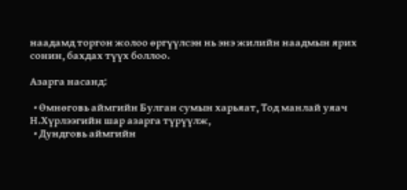наадамд торгон жолоо өргүүлсэн нь энэ жилийн наадмын ярих сонин, бахдах түүх боллоо.

Азарга насанд:

  • Өмнөговь аймгийн Булган сумын харьяат, Тод манлай уяач Н.Хүрлээгийн шар азарга түрүүлж,
  • Дундговь аймгийн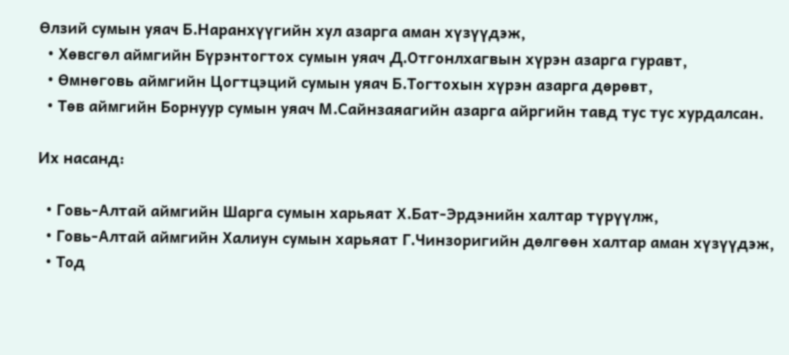Өлзий сумын уяач Б.Наранхүүгийн хул азарга аман хүзүүдэж,
  • Хөвсгөл аймгийн Бүрэнтогтох сумын уяач Д.Отгонлхагвын хүрэн азарга гуравт,
  • Өмнөговь аймгийн Цогтцэций сумын уяач Б.Тогтохын хүрэн азарга дөрөвт,
  • Төв аймгийн Борнуур сумын уяач М.Сайнзаяагийн азарга айргийн тавд тус тус хурдалсан.

Их насанд:

  • Говь-Алтай аймгийн Шарга сумын харьяат Х.Бат-Эрдэнийн халтар түрүүлж,
  • Говь-Алтай аймгийн Халиун сумын харьяат Г.Чинзоригийн дөлгөөн халтар аман хүзүүдэж,
  • Тод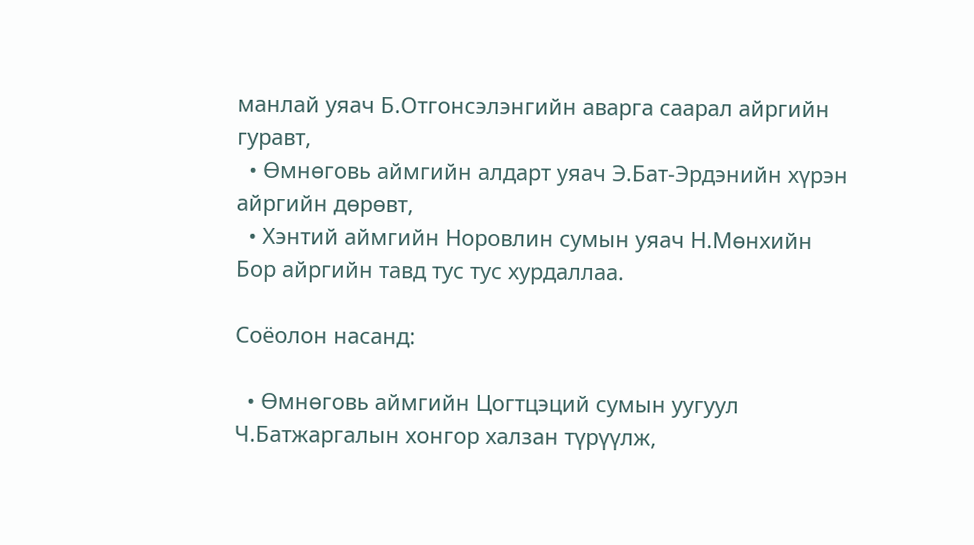манлай уяач Б.Отгонсэлэнгийн аварга саарал айргийн гуравт,
  • Өмнөговь аймгийн алдарт уяач Э.Бат-Эрдэнийн хүрэн айргийн дөрөвт,
  • Хэнтий аймгийн Норовлин сумын уяач Н.Мөнхийн Бор айргийн тавд тус тус хурдаллаа.

Соёолон насанд:

  • Өмнөговь аймгийн Цогтцэций сумын уугуул Ч.Батжаргалын хонгор халзан түрүүлж,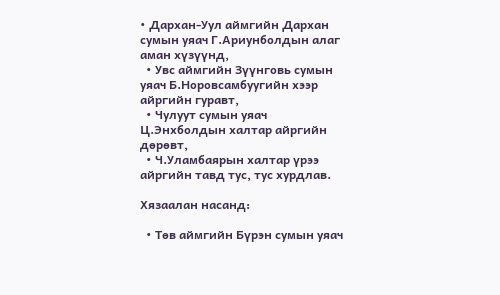• Дархан-Уул аймгийн Дархан сумын уяач Г.Ариунболдын алаг аман хүзүүнд,
  • Увс аймгийн Зүүнговь сумын уяач Б.Норовсамбуугийн хээр айргийн гуравт,
  • Чулуут сумын уяач Ц.Энхболдын халтар айргийн дөрөвт,
  • Ч.Уламбаярын халтар үрээ айргийн тавд тус, тус хурдлав.

Хязаалан насанд:

  • Төв аймгийн Бүрэн сумын уяач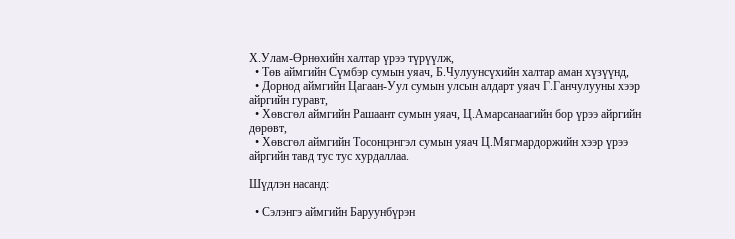Х.Улам-Өрнөхийн халтар үрээ түрүүлж,
  • Төв аймгийн Сүмбэр сумын уяач, Б.Чулуунсүхийн халтар аман хүзүүнд,
  • Дорнод аймгийн Цагаан-Уул сумын улсын алдарт уяач Г.Ганчулууны хээр айргийн гуравт,
  • Хөвсгөл аймгийн Рашаант сумын уяач, Ц.Амарсанаагийн бор үрээ айргийн дөрөвт,
  • Хөвсгөл аймгийн Тосонцэнгэл сумын уяач Ц.Мягмардоржийн хээр үрээ айргийн тавд тус тус хурдаллаа.

Шүдлэн насанд:

  • Сэлэнгэ аймгийн Баруунбүрэн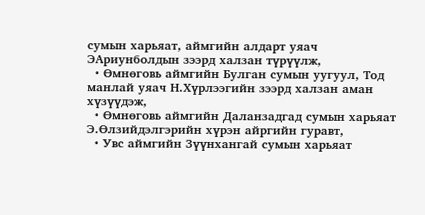сумын харьяат, аймгийн алдарт уяач ЭАриунболдын зээрд халзан түрүүлж,
  • Өмнөговь аймгийн Булган сумын уугуул, Тод манлай уяач Н.Хүрлээгийн зээрд халзан аман хүзүүдэж,
  • Өмнөговь аймгийн Даланзадгад сумын харьяат Э.Өлзийдэлгэрийн хүрэн айргийн гуравт,
  • Увс аймгийн Зүүнхангай сумын харьяат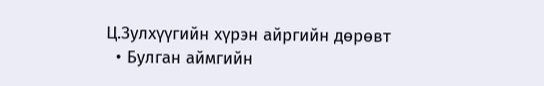Ц.Зулхүүгийн хүрэн айргийн дөрөвт
  • Булган аймгийн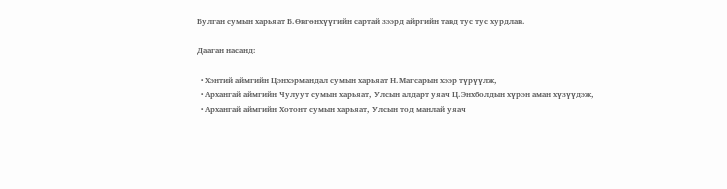Булган сумын харьяат Б.Өвгөнхүүгийн сартай зээрд айргийн тавд тус тус хурдлав.

Дааган насанд:

  • Хэнтий аймгийн Цэнхэрмандал сумын харьяат Н.Магсарын хээр түрүүлж,
  • Архангай аймгийн Чулуут сумын харьяат, Улсын алдарт уяач Ц.Энхболдын хүрэн аман хүзүүдэж,
  • Архангай аймгийн Хотонт сумын харьяат, Улсын тод манлай уяач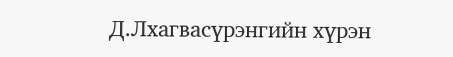Д.Лхагвасүрэнгийн хүрэн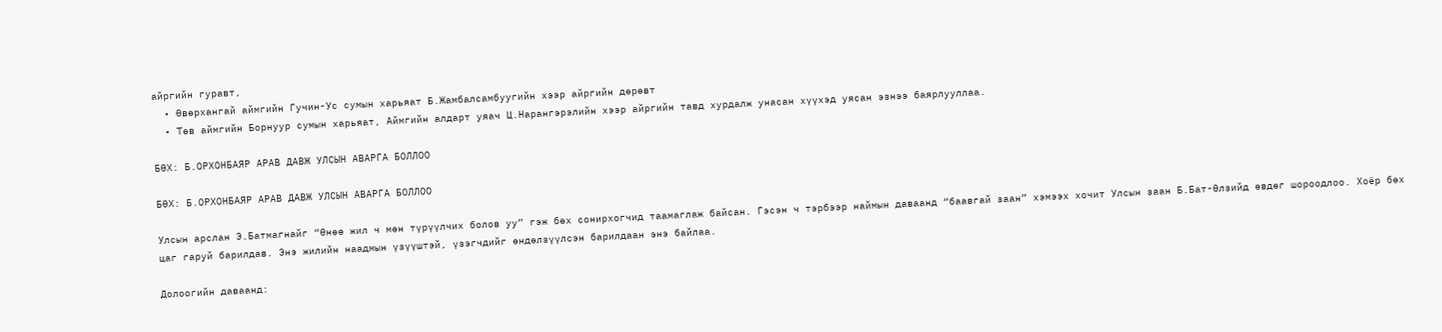айргийн гуравт,
  • Өвөрхангай аймгийн Гучин-Ус сумын харьяат Б.Жамбалсамбуугийн хээр айргийн дөрөвт
  • Төв аймгийн Борнуур сумын харьяат, Аймгийн алдарт уяач Ц.Нарангэрэлийн хээр айргийн тавд хурдалж унасан хүүхэд уясан эзнээ баярлууллаа.

БӨХ: Б.ОРХОНБАЯР АРАВ ДАВЖ УЛСЫН АВАРГА БОЛЛОО

БӨХ: Б.ОРХОНБАЯР АРАВ ДАВЖ УЛСЫН АВАРГА БОЛЛОО

Улсын арслан Э.Батмагнайг “Өнөө жил ч мөн түрүүлчих болов уу” гэж бөх сонирхогчид таамаглаж байсан. Гэсэн ч тэрбээр наймын даваанд “баавгай заан” хэмээх хочит Улсын заан Б.Бат-Өлзийд өвдөг шороодлоо. Хоёр бөх цаг гаруй барилдав. Энэ жилийн наадмын үзүүштэй, үзэгчдийг өндөлзүүлсэн барилдаан энэ байлаа.

Долоогийн даваанд: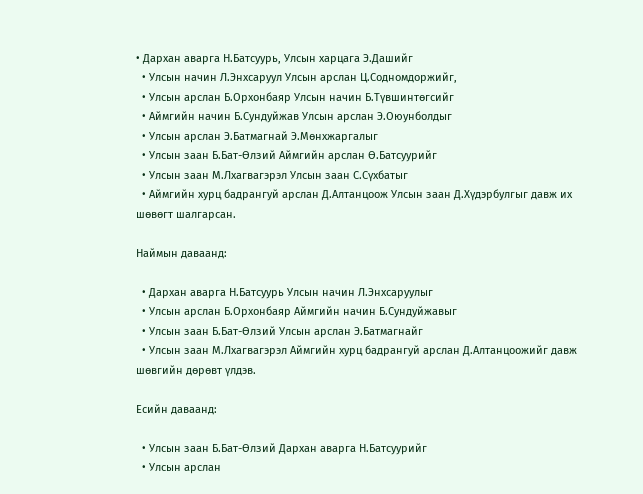• Дархан аварга Н.Батсуурь, Улсын харцага Э.Дашийг
  • Улсын начин Л.Энхсаруул Улсын арслан Ц.Содномдоржийг,
  • Улсын арслан Б.Орхонбаяр Улсын начин Б.Түвшинтөгсийг
  • Аймгийн начин Б.Сундуйжав Улсын арслан Э.Оюунболдыг
  • Улсын арслан Э.Батмагнай Э.Мөнхжаргалыг
  • Улсын заан Б.Бат-Өлзий Аймгийн арслан Ө.Батсуурийг
  • Улсын заан М.Лхагвагэрэл Улсын заан С.Сүхбатыг
  • Аймгийн хурц бадрангуй арслан Д.Алтанцоож Улсын заан Д.Хүдэрбулгыг давж их шөвөгт шалгарсан.

Наймын даваанд:

  • Дархан аварга Н.Батсуурь Улсын начин Л.Энхсаруулыг
  • Улсын арслан Б.Орхонбаяр Аймгийн начин Б.Сундуйжавыг
  • Улсын заан Б.Бат-Өлзий Улсын арслан Э.Батмагнайг
  • Улсын заан М.Лхагвагэрэл Аймгийн хурц бадрангуй арслан Д.Алтанцоожийг давж шөвгийн дөрөвт үлдэв.

Есийн даваанд:

  • Улсын заан Б.Бат-Өлзий Дархан аварга Н.Батсуурийг
  • Улсын арслан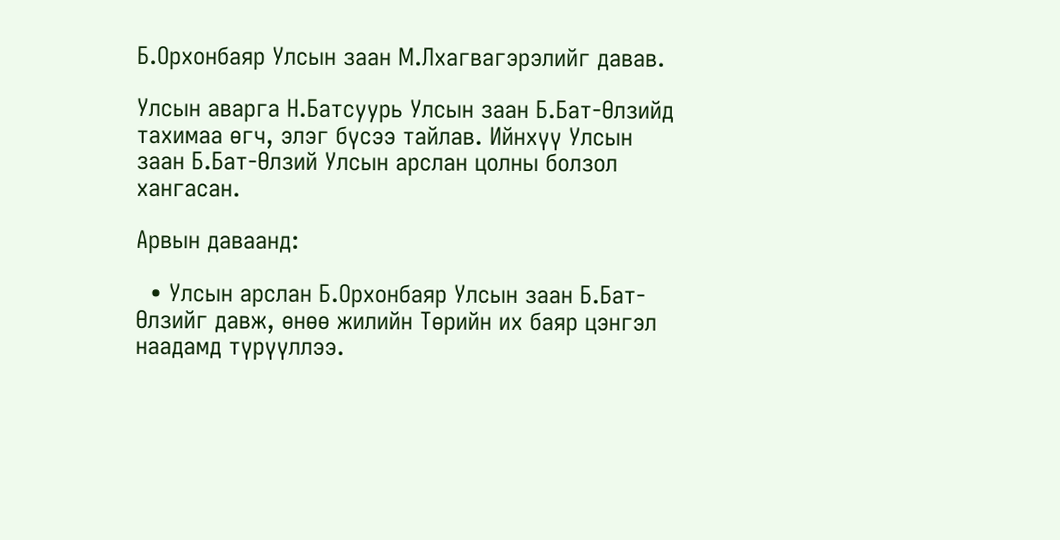Б.Орхонбаяр Улсын заан М.Лхагвагэрэлийг давав.

Улсын аварга Н.Батсуурь Улсын заан Б.Бат-Өлзийд тахимаа өгч, элэг бүсээ тайлав. Ийнхүү Улсын заан Б.Бат-Өлзий Улсын арслан цолны болзол хангасан.

Арвын даваанд:

  • Улсын арслан Б.Орхонбаяр Улсын заан Б.Бат-Өлзийг давж, өнөө жилийн Төрийн их баяр цэнгэл наадамд түрүүллээ.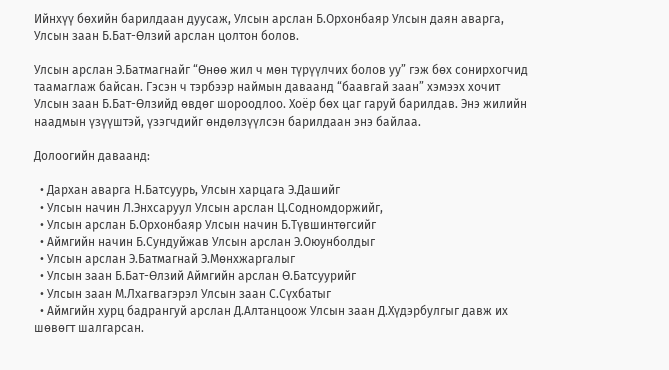Ийнхүү бөхийн барилдаан дуусаж, Улсын арслан Б.Орхонбаяр Улсын даян аварга, Улсын заан Б.Бат-Өлзий арслан цолтон болов.

Улсын арслан Э.Батмагнайг “Өнөө жил ч мөн түрүүлчих болов уу” гэж бөх сонирхогчид таамаглаж байсан. Гэсэн ч тэрбээр наймын даваанд “баавгай заан” хэмээх хочит Улсын заан Б.Бат-Өлзийд өвдөг шороодлоо. Хоёр бөх цаг гаруй барилдав. Энэ жилийн наадмын үзүүштэй, үзэгчдийг өндөлзүүлсэн барилдаан энэ байлаа.

Долоогийн даваанд:

  • Дархан аварга Н.Батсуурь, Улсын харцага Э.Дашийг
  • Улсын начин Л.Энхсаруул Улсын арслан Ц.Содномдоржийг,
  • Улсын арслан Б.Орхонбаяр Улсын начин Б.Түвшинтөгсийг
  • Аймгийн начин Б.Сундуйжав Улсын арслан Э.Оюунболдыг
  • Улсын арслан Э.Батмагнай Э.Мөнхжаргалыг
  • Улсын заан Б.Бат-Өлзий Аймгийн арслан Ө.Батсуурийг
  • Улсын заан М.Лхагвагэрэл Улсын заан С.Сүхбатыг
  • Аймгийн хурц бадрангуй арслан Д.Алтанцоож Улсын заан Д.Хүдэрбулгыг давж их шөвөгт шалгарсан.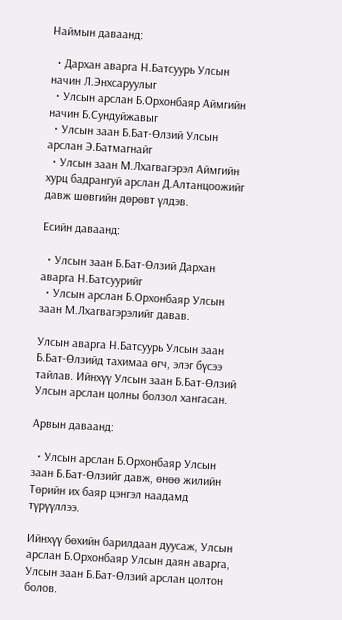Наймын даваанд:

  • Дархан аварга Н.Батсуурь Улсын начин Л.Энхсаруулыг
  • Улсын арслан Б.Орхонбаяр Аймгийн начин Б.Сундуйжавыг
  • Улсын заан Б.Бат-Өлзий Улсын арслан Э.Батмагнайг
  • Улсын заан М.Лхагвагэрэл Аймгийн хурц бадрангуй арслан Д.Алтанцоожийг давж шөвгийн дөрөвт үлдэв.

Есийн даваанд:

  • Улсын заан Б.Бат-Өлзий Дархан аварга Н.Батсуурийг
  • Улсын арслан Б.Орхонбаяр Улсын заан М.Лхагвагэрэлийг давав.

Улсын аварга Н.Батсуурь Улсын заан Б.Бат-Өлзийд тахимаа өгч, элэг бүсээ тайлав. Ийнхүү Улсын заан Б.Бат-Өлзий Улсын арслан цолны болзол хангасан.

Арвын даваанд:

  • Улсын арслан Б.Орхонбаяр Улсын заан Б.Бат-Өлзийг давж, өнөө жилийн Төрийн их баяр цэнгэл наадамд түрүүллээ.

Ийнхүү бөхийн барилдаан дуусаж, Улсын арслан Б.Орхонбаяр Улсын даян аварга, Улсын заан Б.Бат-Өлзий арслан цолтон болов.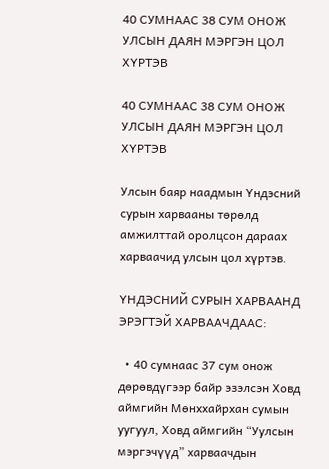40 СУМНААС 38 СУМ ОНОЖ УЛСЫН ДАЯН МЭРГЭН ЦОЛ ХҮРТЭВ

40 СУМНААС 38 СУМ ОНОЖ УЛСЫН ДАЯН МЭРГЭН ЦОЛ ХҮРТЭВ

Улсын баяр наадмын Үндэсний сурын харвааны төрөлд амжилттай оролцсон дараах харваачид улсын цол хүртэв.

ҮНДЭСНИЙ СУРЫН ХАРВААНД ЭРЭГТЭЙ ХАРВААЧДААС:

  • 40 сумнаас 37 сум онож дөрөвдүгээр байр эзэлсэн Ховд аймгийн Мөнххайрхан сумын уугуул, Ховд аймгийн “Уулсын мэргэчүүд” харваачдын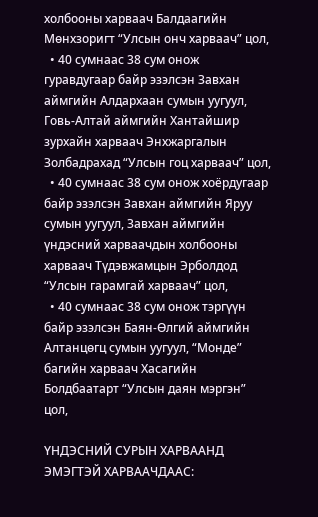холбооны харваач Балдаагийн Мөнхзоригт “Улсын онч харваач” цол,
  • 40 сумнаас 38 сум онож гуравдугаар байр эзэлсэн Завхан аймгийн Алдархаан сумын уугуул, Говь-Алтай аймгийн Хантайшир зурхайн харваач Энхжаргалын Золбадрахад “Улсын гоц харваач” цол,
  • 40 сумнаас 38 сум онож хоёрдугаар байр эзэлсэн Завхан аймгийн Яруу сумын уугуул, Завхан аймгийн үндэсний харваачдын холбооны харваач Түдэвжамцын Эрболдод “Улсын гарамгай харваач” цол,
  • 40 сумнаас 38 сум онож тэргүүн байр эзэлсэн Баян-Өлгий аймгийн Алтанцөгц сумын уугуул, “Монде” багийн харваач Хасагийн Болдбаатарт “Улсын даян мэргэн” цол,

ҮНДЭСНИЙ СУРЫН ХАРВААНД ЭМЭГТЭЙ ХАРВААЧДААС: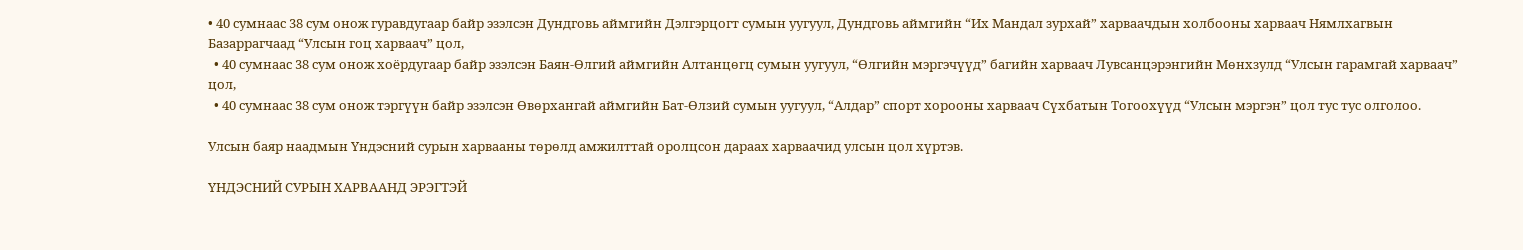• 40 сумнаас 38 сум онож гуравдугаар байр эзэлсэн Дундговь аймгийн Дэлгэрцогт сумын уугуул, Дундговь аймгийн “Их Мандал зурхай” харваачдын холбооны харваач Нямлхагвын Базаррагчаад “Улсын гоц харваач” цол,
  • 40 сумнаас 38 сум онож хоёрдугаар байр эзэлсэн Баян-Өлгий аймгийн Алтанцөгц сумын уугуул, “Өлгийн мэргэчүүд” багийн харваач Лувсанцэрэнгийн Мөнхзулд “Улсын гарамгай харваач” цол,
  • 40 сумнаас 38 сум онож тэргүүн байр эзэлсэн Өвөрхангай аймгийн Бат-Өлзий сумын уугуул, “Алдар” спорт хорооны харваач Сүхбатын Тогоохүүд “Улсын мэргэн” цол тус тус олголоо.

Улсын баяр наадмын Үндэсний сурын харвааны төрөлд амжилттай оролцсон дараах харваачид улсын цол хүртэв.

ҮНДЭСНИЙ СУРЫН ХАРВААНД ЭРЭГТЭЙ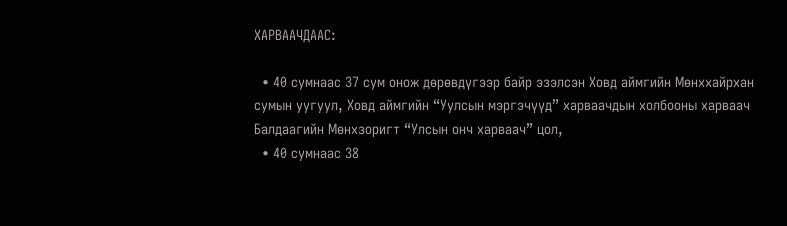ХАРВААЧДААС:

  • 40 сумнаас 37 сум онож дөрөвдүгээр байр эзэлсэн Ховд аймгийн Мөнххайрхан сумын уугуул, Ховд аймгийн “Уулсын мэргэчүүд” харваачдын холбооны харваач Балдаагийн Мөнхзоригт “Улсын онч харваач” цол,
  • 40 сумнаас 38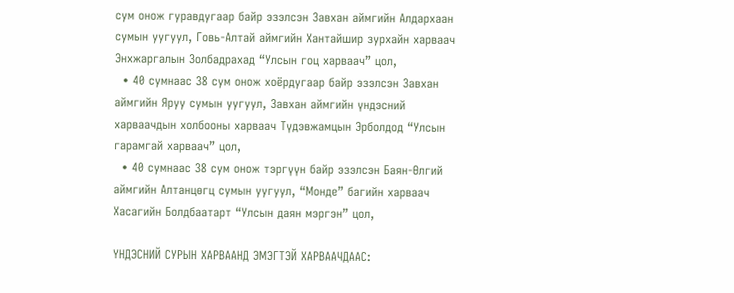сум онож гуравдугаар байр эзэлсэн Завхан аймгийн Алдархаан сумын уугуул, Говь-Алтай аймгийн Хантайшир зурхайн харваач Энхжаргалын Золбадрахад “Улсын гоц харваач” цол,
  • 40 сумнаас 38 сум онож хоёрдугаар байр эзэлсэн Завхан аймгийн Яруу сумын уугуул, Завхан аймгийн үндэсний харваачдын холбооны харваач Түдэвжамцын Эрболдод “Улсын гарамгай харваач” цол,
  • 40 сумнаас 38 сум онож тэргүүн байр эзэлсэн Баян-Өлгий аймгийн Алтанцөгц сумын уугуул, “Монде” багийн харваач Хасагийн Болдбаатарт “Улсын даян мэргэн” цол,

ҮНДЭСНИЙ СУРЫН ХАРВААНД ЭМЭГТЭЙ ХАРВААЧДААС: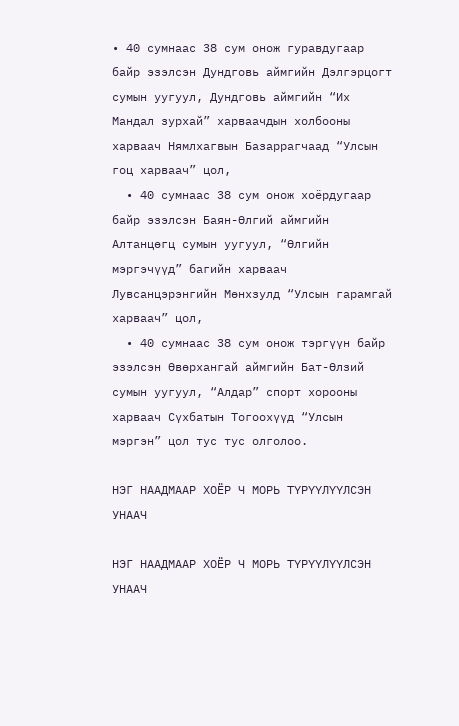• 40 сумнаас 38 сум онож гуравдугаар байр эзэлсэн Дундговь аймгийн Дэлгэрцогт сумын уугуул, Дундговь аймгийн “Их Мандал зурхай” харваачдын холбооны харваач Нямлхагвын Базаррагчаад “Улсын гоц харваач” цол,
  • 40 сумнаас 38 сум онож хоёрдугаар байр эзэлсэн Баян-Өлгий аймгийн Алтанцөгц сумын уугуул, “Өлгийн мэргэчүүд” багийн харваач Лувсанцэрэнгийн Мөнхзулд “Улсын гарамгай харваач” цол,
  • 40 сумнаас 38 сум онож тэргүүн байр эзэлсэн Өвөрхангай аймгийн Бат-Өлзий сумын уугуул, “Алдар” спорт хорооны харваач Сүхбатын Тогоохүүд “Улсын мэргэн” цол тус тус олголоо.

НЭГ НААДМААР ХОЁР Ч МОРЬ ТҮРҮҮЛҮҮЛСЭН УНААЧ

НЭГ НААДМААР ХОЁР Ч МОРЬ ТҮРҮҮЛҮҮЛСЭН УНААЧ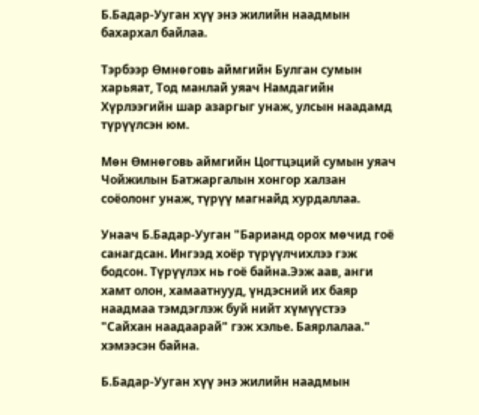Б.Бадар-Ууган хүү энэ жилийн наадмын бахархал байлаа.

Тэрбээр Өмнөговь аймгийн Булган сумын харьяат, Тод манлай уяач Намдагийн Хүрлээгийн шар азаргыг унаж, улсын наадамд түрүүлсэн юм.

Мөн Өмнөговь аймгийн Цогтцэций сумын уяач Чойжилын Батжаргалын хонгор халзан соёолонг унаж, түрүү магнайд хурдаллаа.

Унаач Б.Бадар-Ууган "Барианд орох мөчид гоё санагдсан. Ингээд хоёр түрүүлчихлээ гэж бодсон. Түрүүлэх нь гоё байна.Ээж аав, анги хамт олон, хамаатнууд, үндэсний их баяр наадмаа тэмдэглэж буй нийт хүмүүстээ "Сайхан наадаарай" гэж хэлье. Баярлалаа." хэмээсэн байна.

Б.Бадар-Ууган хүү энэ жилийн наадмын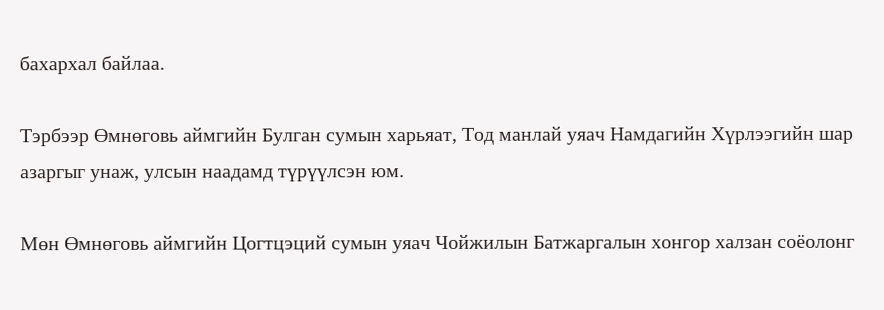бахархал байлаа.

Тэрбээр Өмнөговь аймгийн Булган сумын харьяат, Тод манлай уяач Намдагийн Хүрлээгийн шар азаргыг унаж, улсын наадамд түрүүлсэн юм.

Мөн Өмнөговь аймгийн Цогтцэций сумын уяач Чойжилын Батжаргалын хонгор халзан соёолонг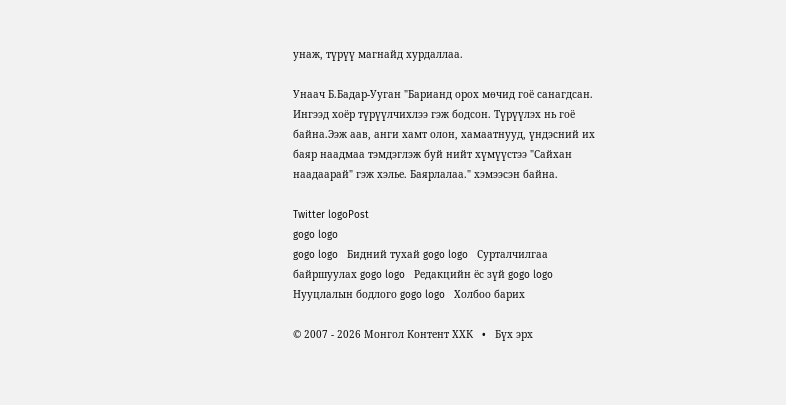унаж, түрүү магнайд хурдаллаа.

Унаач Б.Бадар-Ууган "Барианд орох мөчид гоё санагдсан. Ингээд хоёр түрүүлчихлээ гэж бодсон. Түрүүлэх нь гоё байна.Ээж аав, анги хамт олон, хамаатнууд, үндэсний их баяр наадмаа тэмдэглэж буй нийт хүмүүстээ "Сайхан наадаарай" гэж хэлье. Баярлалаа." хэмээсэн байна.

Twitter logoPost
gogo logo
gogo logo   Бидний тухай gogo logo   Сурталчилгаа байршуулах gogo logo   Редакцийн ёс зүй gogo logo  Нууцлалын бодлого gogo logo   Холбоо барих

© 2007 - 2026 Монгол Контент ХХК   •   Бүх эрх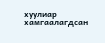хуулиар хамгаалагдсан